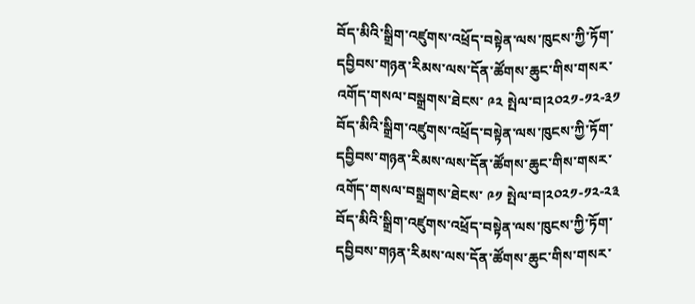བོད་མིའི་སྒྲིག་འཛུགས་འཕྲོད་བསྟེན་ལས་ཁུངས་ཀྱི་ཏོག་དབྱིབས་གཉན་རིམས་ལས་དོན་ཚོགས་ཆུང་གིས་གསར་འགོད་གསལ་བསྒྲགས་ཐེངས་ ༩༢ སྤེལ་བ།༢༠༢༡-༡༢-༣༡
བོད་མིའི་སྒྲིག་འཛུགས་འཕྲོད་བསྟེན་ལས་ཁུངས་ཀྱི་ཏོག་དབྱིབས་གཉན་རིམས་ལས་དོན་ཚོགས་ཆུང་གིས་གསར་འགོད་གསལ་བསྒྲགས་ཐེངས་ ༩༡ སྤེལ་བ།༢༠༢༡-༡༢-༢༣
བོད་མིའི་སྒྲིག་འཛུགས་འཕྲོད་བསྟེན་ལས་ཁུངས་ཀྱི་ཏོག་དབྱིབས་གཉན་རིམས་ལས་དོན་ཚོགས་ཆུང་གིས་གསར་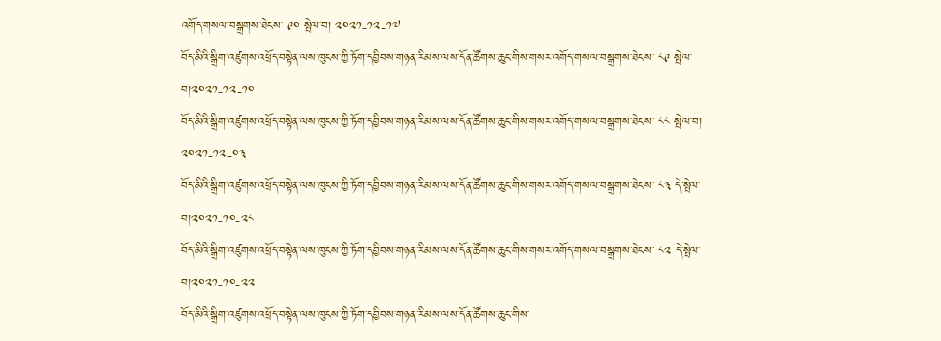འགོད་གསལ་བསྒྲགས་ཐེངས་ ༩༠ སྤེལ་བ། ༢༠༢༡-༡༢-༡༧
བོད་མིའི་སྒྲིག་འཛུགས་འཕྲོད་བསྟེན་ལས་ཁུངས་ཀྱི་ཏོག་དབྱིབས་གཉན་རིམས་ལས་དོན་ཚོགས་ཆུང་གིས་གསར་འགོད་གསལ་བསྒྲགས་ཐེངས་ ༨༩ སྤེལ་བ།༢༠༢༡-༡༢-༡༠
བོད་མིའི་སྒྲིག་འཛུགས་འཕྲོད་བསྟེན་ལས་ཁུངས་ཀྱི་ཏོག་དབྱིབས་གཉན་རིམས་ལས་དོན་ཚོགས་ཆུང་གིས་གསར་འགོད་གསལ་བསྒྲགས་ཐེངས་ ༨༨ སྤེལ་བ། ༢༠༢༡-༡༢-༠༣
བོད་མིའི་སྒྲིག་འཛུགས་འཕྲོད་བསྟེན་ལས་ཁུངས་ཀྱི་ཏོག་དབྱིབས་གཉན་རིམས་ལས་དོན་ཚོགས་ཆུང་གིས་གསར་འགོད་གསལ་བསྒྲགས་ཐེངས་ ༨༣ དེ་སྤེལ་བ།༢༠༢༡-༡༠-༢༨
བོད་མིའི་སྒྲིག་འཛུགས་འཕྲོད་བསྟེན་ལས་ཁུངས་ཀྱི་ཏོག་དབྱིབས་གཉན་རིམས་ལས་དོན་ཚོགས་ཆུང་གིས་གསར་འགོད་གསལ་བསྒྲགས་ཐེངས་ ༨༢ དེ་སྤེལ་བ།༢༠༢༡-༡༠-༢༢
བོད་མིའི་སྒྲིག་འཛུགས་འཕྲོད་བསྟེན་ལས་ཁུངས་ཀྱི་ཏོག་དབྱིབས་གཉན་རིམས་ལས་དོན་ཚོགས་ཆུང་གིས་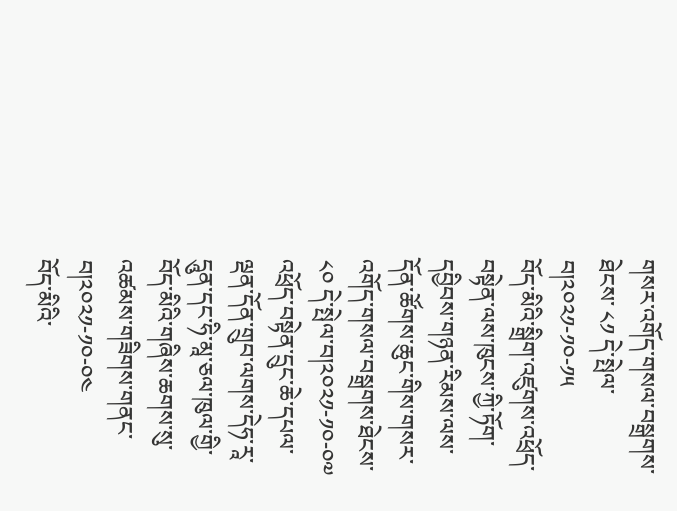གསར་འགོད་གསལ་བསྒྲགས་ཐེངས་ ༨༡ དེ་སྤེལ་བ།༢༠༢༡-༡༠-༡༥
བོད་མིའི་སྒྲིག་འཛུགས་འཕྲོད་བསྟེན་ལས་ཁུངས་ཀྱི་ཏོག་དབྱིབས་གཉན་རིམས་ལས་དོན་ཚོགས་ཆུང་གིས་གསར་འགོད་གསལ་བསྒྲགས་ཐེངས་ ༨༠ དེ་སྤེལ་བ།༢༠༢༡-༡༠-༠༧
འཕྲོད་བསྟེན་དྲུང་ཆེ་དཔལ་ལྡན་དོན་གྲུབ་ལགས་དེཧ་རཱ་དཱུན་དང་ཧི་མཱ་ཅལ་ཁུལ་གྱི་བོད་མིའི་གཞིས་ཆགས་སུ་འཚམས་གཟིགས་གནང་བ།༢༠༢༡-༡༠-༠༤
བོད་མིའི་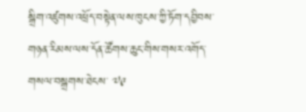སྒྲིག་འཛུགས་འཕྲོད་བསྟེན་ལས་ཁུངས་ཀྱི་ཏོག་དབྱིབས་གཉན་རིམས་ལས་དོན་ཚོགས་ཆུང་གིས་གསར་འགོད་གསལ་བསྒྲགས་ཐེངས་ ༧༩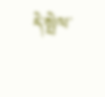དེ་སྤེལ་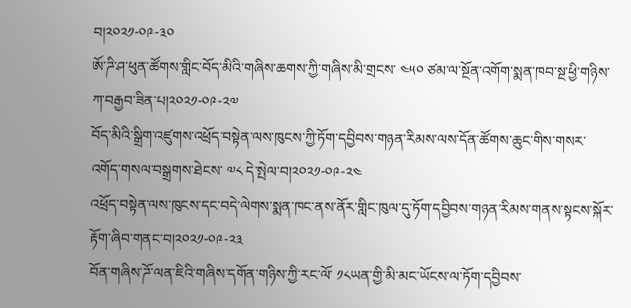བ།༢༠༢༡-༠༩-༣༠
ཨོ་ཌི་ཤ་ཕུན་ཚོགས་གླིང་བོད་མིའི་གཞིས་ཆགས་ཀྱི་གཞིས་མི་གྲངས་ ༤༥༠ ཙམ་ལ་སྔོན་འགོག་སྨན་ཁབ་སྔ་ཕྱི་གཉིས་ཀ་བརྒྱབ་ཟིན་པ།༢༠༢༡-༠༩-༢༧
བོད་མིའི་སྒྲིག་འཛུགས་འཕྲོད་བསྟེན་ལས་ཁུངས་ཀྱི་ཏོག་དབྱིབས་གཉན་རིམས་ལས་དོན་ཚོགས་ཆུང་གིས་གསར་འགོད་གསལ་བསྒྲགས་ཐེངས་ ༧༨ དེ་སྤེལ་བ།༢༠༢༡-༠༩-༢༤
འཕྲོད་བསྟེན་ལས་ཁུངས་དང་བདེ་ལེགས་སྨན་ཁང་ནས་ནོར་གླིང་ཁུལ་དུ་ཏོག་དབྱིབས་གཉན་རིམས་གནས་སྟངས་སྐོར་རྟོག་ཞིབ་གནང་བ།༢༠༢༡-༠༩-༢༣
བོན་གཞིས་ཌོ་ལན་ཇིའི་གཞིས་དགོན་གཉིས་ཀྱི་རང་ལོ་ ༡༨ཡན་གྱི་མི་མང་ཡོངས་ལ་ཏོག་དབྱིབས་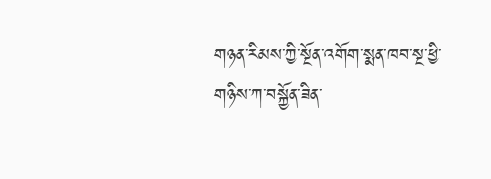གཉན་རིམས་ཀྱི་སྔོན་འགོག་སྨན་ཁབ་སྔ་ཕྱི་གཉིས་ཀ་བསྐྱོན་ཟིན་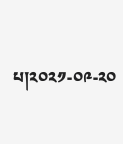པ།༢༠༢༡-༠༩-༢༠